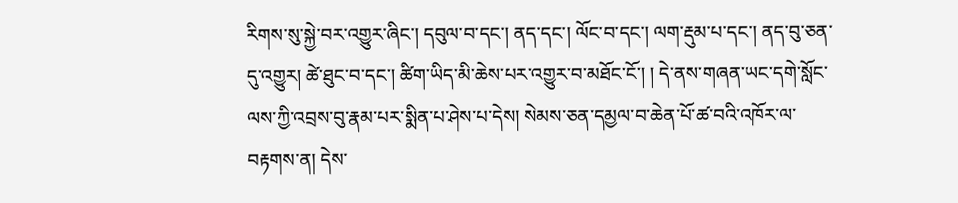རིགས་སུ་སྐྱེ་བར་འགྱུར་ཞིང་། དབུལ་བ་དང་། ནད་དང་། ལོང་བ་དང་། ལག་རྡུམ་པ་དང་། ནད་བུ་ཅན་དུ་འགྱུར། ཚེ་ཐུང་བ་དང་། ཚིག་ཡིད་མི་ཆེས་པར་འགྱུར་བ་མཐོང་ངོ་། ། དེ་ནས་གཞན་ཡང་དགེ་སློང་ལས་ཀྱི་འབྲས་བུ་རྣམ་པར་སྨིན་པ་ཤེས་པ་དེས། སེམས་ཅན་དམྱལ་བ་ཆེན་པོ་ཚ་བའི་འཁོར་ལ་བརྟགས་ན། དེས་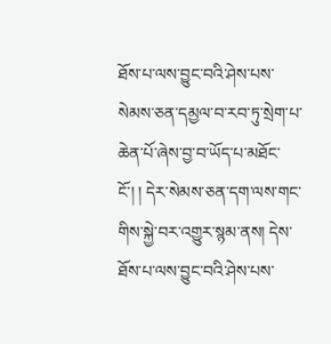ཐོས་པ་ལས་བྱུང་བའི་ཤེས་པས་སེམས་ཅན་དམྱལ་བ་རབ་ཏུ་སྲེག་པ་ཆེན་པོ་ཞེས་བྱ་བ་ཡོད་པ་མཐོང་ངོ་། ། དེར་སེམས་ཅན་དག་ལས་གང་གིས་སྐྱེ་བར་འགྱུར་སྙམ་ནས། དེས་ཐོས་པ་ལས་བྱུང་བའི་ཤེས་པས་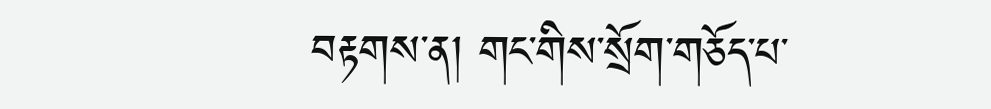བརྟགས་ན། གང་གིས་སྲོག་གཅོད་པ་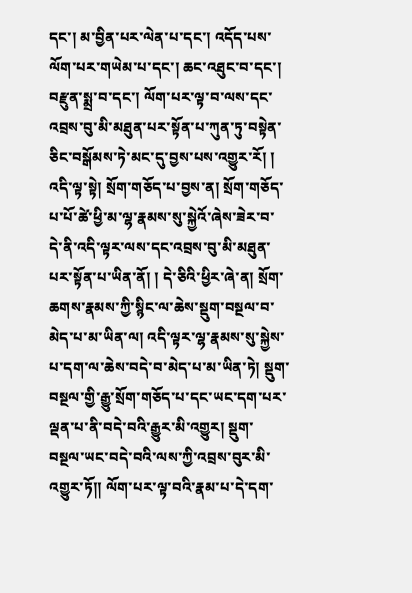དང་། མ་བྱིན་པར་ལེན་པ་དང་། འདོད་པས་ལོག་པར་གཡེམ་པ་དང་། ཆང་འཐུང་བ་དང་། བརྫུན་སྨྲ་བ་དང་། ལོག་པར་ལྟ་བ་ལས་དང་འབྲས་བུ་མི་མཐུན་པར་སྟོན་པ་ཀུན་ཏུ་བསྟེན་ཅིང་བསྒོམས་ཏེ་མང་དུ་བྱས་པས་འགྱུར་རོ། ། འདི་ལྟ་སྟེ། སྲོག་གཅོད་པ་བྱས་ན། སྲོག་གཅོད་པ་པོ་ཚེ་ཕྱི་མ་ལྷ་རྣམས་སུ་སྐྱེའོ་ཞེས་ཟེར་བ་དེ་ནི་འདི་ལྟར་ལས་དང་འབྲས་བུ་མི་མཐུན་པར་སྟོན་པ་ཡིན་ནོ། ། དེ་ཅིའི་ཕྱིར་ཞེ་ན། སྲོག་ཆགས་རྣམས་ཀྱི་སྙིང་ལ་ཆེས་སྡུག་བསྔལ་བ་མེད་པ་མ་ཡིན་ལ། འདི་ལྟར་ལྷ་རྣམས་སུ་སྐྱེས་པ་དག་ལ་ཆེས་བདེ་བ་མེད་པ་མ་ཡིན་ཏེ། སྡུག་བསྔལ་གྱི་རྒྱུ་སྲོག་གཅོད་པ་དང་ཡང་དག་པར་ལྡན་པ་ནི་བདེ་བའི་རྒྱུར་མི་འགྱུར། སྡུག་བསྔལ་ཡང་བདེ་བའི་ལས་ཀྱི་འབྲས་བུར་མི་འགྱུར་ཏོ།། ལོག་པར་ལྟ་བའི་རྣམ་པ་དེ་དག་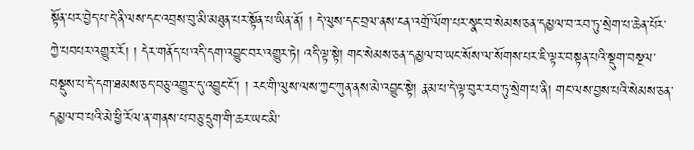སྟོན་པར་བྱེད་པ་དེ་ནི་ལས་དང་འབྲས་བུ་མི་མཐུན་པར་སྟོན་པ་ཡིན་ནོ། ། དེ་ལུས་དང་བྲལ་ནས་ངན་འགྲོ་ལོག་པར་སྣང་བ་སེམས་ཅན་དམྱལ་བ་རབ་ཏུ་སྲེག་པ་ཆེན་པོར་ཀྱེ་པབཔར་འགྱུར་རོ། ། དེར་གནོད་པ་འདི་དག་འབྱུང་བར་འགྱུར་ཏེ། འདི་ལྟ་སྟེ། གང་སེམས་ཅན་དམྱལ་བ་ཡང་སོས་ལ་སོགས་པར་ཇི་ལྟར་བསྟན་པའི་སྡུག་བསྔལ་བསྡུས་པ་དེ་དག་ཐམས་ཅད་བཅུ་འགྱུར་དུ་འབྱུང་ངོ་། ། རང་གི་ལུས་ལས་ཀྱང་ཀུན་ནས་མེ་འབྱུང་སྟེ། རྣམ་པ་དེ་ལྟ་བུར་རབ་ཏུ་སྲེག་པ་ནི། གང་ལས་བྱས་པའི་སེམས་ཅན་དམྱལ་བ་པའི་མེ་ཕྱི་རོལ་ན་གནས་པ་བཅུ་དྲུག་གི་ཆར་ཡང་མི་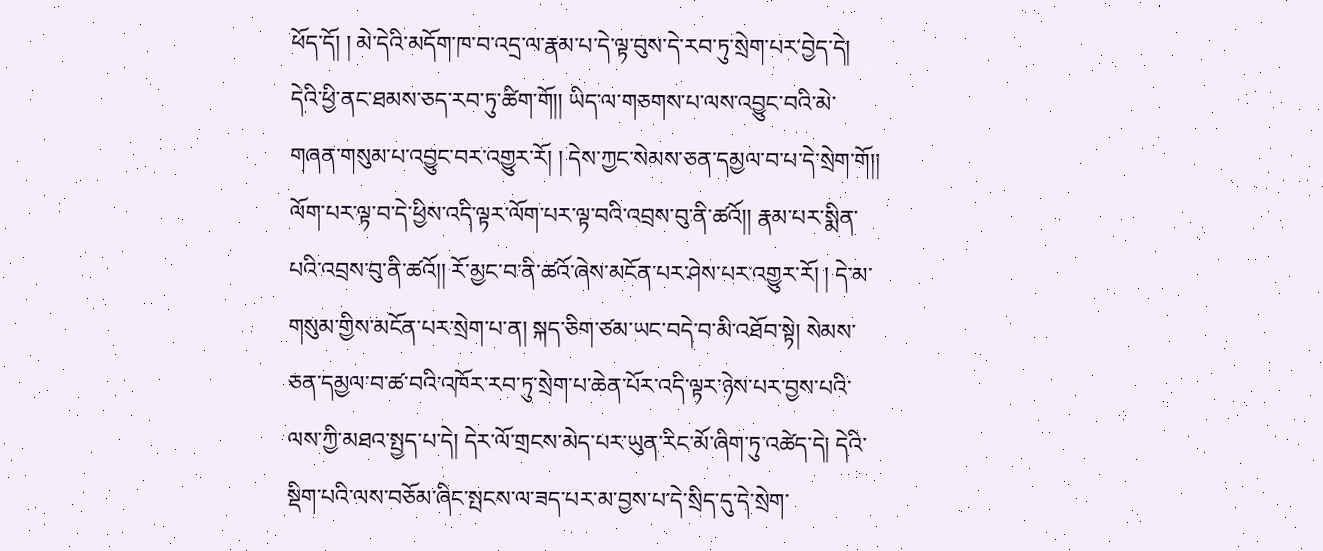ཕོད་དོ། ། མེ་དེའི་མདོག་ཁ་བ་འདྲ་ལ་རྣམ་པ་དེ་ལྟ་བུས་དེ་རབ་ཏུ་སྲེག་པར་བྱེད་དེ། དེའི་ཕྱི་ནང་ཐམས་ཅད་རབ་ཏུ་ཚིག་གོ།། ཡིད་ལ་གཅགས་པ་ལས་འབྱུང་བའི་མེ་གཞན་གསུམ་པ་འབྱུང་བར་འགྱུར་རོ། ། དེས་ཀྱང་སེམས་ཅན་དམྱལ་བ་པ་དེ་སྲེག་གོ།། ལོག་པར་ལྟ་བ་དེ་ཕྱིས་འདི་ལྟར་ལོག་པར་ལྟ་བའི་འབྲས་བུ་ནི་ཚའོ།། རྣམ་པར་སྨིན་པའི་འབྲས་བུ་ནི་ཚའོ།། རོ་མྱང་བ་ནི་ཚའོ་ཞེས་མངོན་པར་ཤེས་པར་འགྱུར་རོ། ། དེ་མ་གསུམ་གྱིས་མངོན་པར་སྲེག་པ་ན། སྐད་ཅིག་ཙམ་ཡང་བདེ་བ་མི་འཐོབ་སྟེ། སེམས་ཅན་དམྱལ་བ་ཚ་བའི་འཁོར་རབ་ཏུ་སྲེག་པ་ཆེན་པོར་འདི་ལྟར་ཉེས་པར་བྱས་པའི་ལས་ཀྱི་མཐའ་སྤྱད་པ་དེ། དེར་ལོ་གྲངས་མེད་པར་ཡུན་རིང་མོ་ཞིག་ཏུ་འཚེད་དེ། དེའི་སྡིག་པའི་ལས་བཅོམ་ཞིང་སྤངས་ལ་ཟད་པར་མ་བྱས་པ་དེ་སྲིད་དུ་དེ་སྲེག་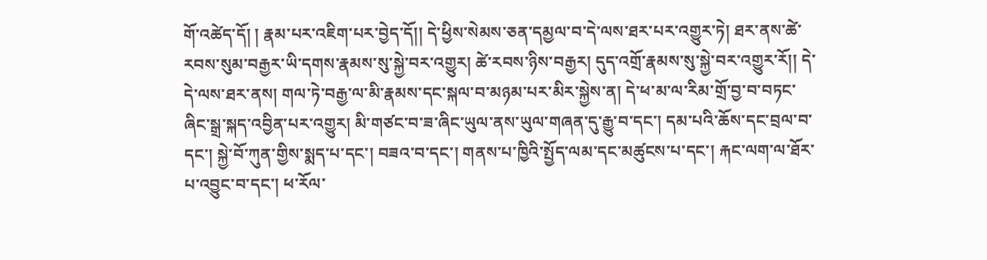གོ་འཚེད་དོ། ། རྣམ་པར་འཇིག་པར་བྱེད་དོ།། དེ་ཕྱིས་སེམས་ཅན་དམྱལ་བ་དེ་ལས་ཐར་པར་འགྱུར་ཏེ། ཐར་ནས་ཚེ་རབས་སུམ་བརྒྱར་ཡི་དགས་རྣམས་སུ་སྐྱེ་བར་འགྱུར། ཚེ་རབས་ཉིས་བརྒྱར། དུད་འགྲོ་རྣམས་སུ་སྐྱེ་བར་འགྱུར་རོ།། དེ་དེ་ལས་ཐར་ནས། གལ་ཏེ་བརྒྱ་ལ་མི་རྣམས་དང་སྐལ་བ་མཉམ་པར་མིར་སྐྱེས་ན། དེ་ཕ་མ་ལ་རིམ་གྲོ་བྱ་བ་བཏང་ཞིང་སྒྲ་སྐད་འབྱིན་པར་འགྱུར། མི་གཙང་བ་ཟ་ཞིང་ཡུལ་ནས་ཡུལ་གཞན་དུ་རྒྱུ་བ་དང་། དམ་པའི་ཆོས་དང་བྲལ་བ་དང་། སྐྱེ་བོ་ཀུན་གྱིས་སྨད་པ་དང་། བཟའ་བ་དང་། གནས་པ་ཁྱིའི་སྤྱོད་ལམ་དང་མཚུངས་པ་དང་། རྐང་ལག་ལ་ཐོར་པ་འབྱུང་བ་དང་། ཕ་རོལ་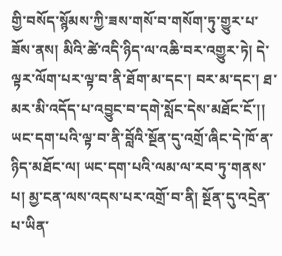གྱི་བསོད་སྙོམས་ཀྱི་ཟས་གསོ་བ་གསོག་ཏུ་གྱུར་པ་ཟོས་ནས། མིའི་ཚེ་འདི་ཉིད་ལ་འཆི་བར་འགྱུར་ཏེ། དེ་ལྟར་ལོག་པར་ལྟ་བ་ནི་ཐོག་མ་དང་། བར་མ་དང་། ཐ་མར་མི་འདོད་པ་འབྱུང་བ་དགེ་སློང་དེས་མཐོང་ངོ་།། ཡང་དག་པའི་ལྟ་བ་ནི་བློའི་སྔོན་དུ་འགྲོ་ཞིང་དེ་ཁོ་ན་ཉིད་མཐོང་ལ། ཡང་དག་པའི་ལམ་ལ་རབ་ཏུ་གནས་པ། མྱ་ངན་ལས་འདས་པར་འགྲོ་བ་ནི། སྔོན་དུ་འདྲེན་པ་ཡིན་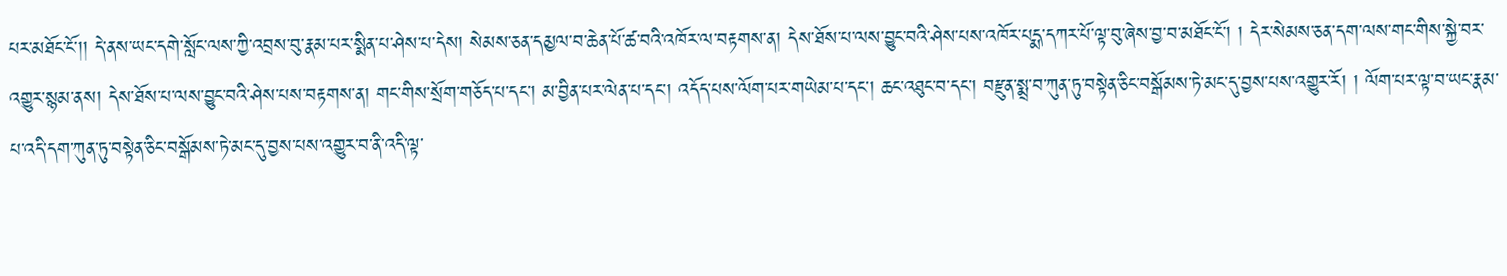པར་མཐོང་ངོ་།། དེ་ནས་ཡང་དགེ་སློང་ལས་ཀྱི་འབྲས་བུ་རྣམ་པར་སྨིན་པ་ཤེས་པ་དེས། སེམས་ཅན་དམྱལ་བ་ཆེན་པོ་ཚ་བའི་འཁོར་ལ་བརྟགས་ན། དེས་ཐོས་པ་ལས་བྱུང་བའི་ཤེས་པས་འཁོར་པདྨ་དཀར་པོ་ལྟ་བུ་ཞེས་བྱ་བ་མཐོང་ངོ་། ། དེར་སེམས་ཅན་དག་ལས་གང་གིས་སྐྱེ་བར་འགྱུར་སྙམ་ནས། དེས་ཐོས་པ་ལས་བྱུང་བའི་ཤེས་པས་བརྟགས་ན། གང་གིས་སྲོག་གཅོད་པ་དང་། མ་བྱིན་པར་ལེན་པ་དང་། འདོད་པས་ལོག་པར་གཡེམ་པ་དང་། ཆང་འཐུང་བ་དང་། བརྫུན་སྨྲ་བ་ཀུན་ཏུ་བསྟེན་ཅིང་བསྒོམས་ཏེ་མང་དུ་བྱས་པས་འགྱུར་རོ། ། ལོག་པར་ལྟ་བ་ཡང་རྣམ་པ་འདི་དག་ཀུན་ཏུ་བསྟེན་ཅིང་བསྒོམས་ཏེ་མང་དུ་བྱས་པས་འགྱུར་བ་ནི་འདི་ལྟ་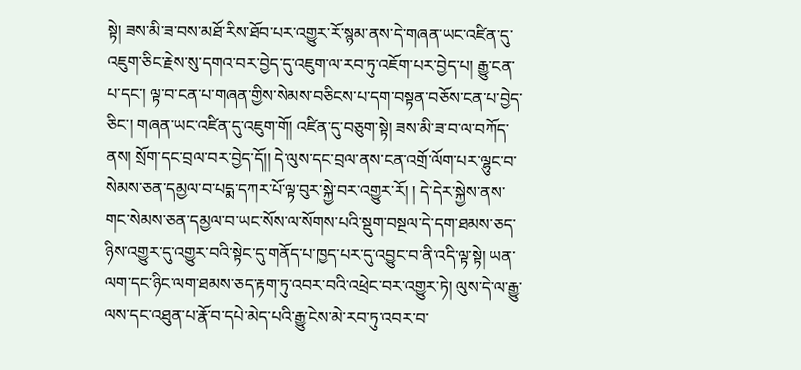སྟེ། ཟས་མི་ཟ་བས་མཐོ་རིས་ཐོབ་པར་འགྱུར་རོ་སྙམ་ནས་དེ་གཞན་ཡང་འཛིན་དུ་འཇུག་ཅིང་རྗེས་སུ་དགའ་བར་བྱེད་དུ་འཇུག་ལ་རབ་ཏུ་འཇོག་པར་བྱེད་པ། རྒྱུ་ངན་པ་དང་། ལྟ་བ་ངན་པ་གཞན་གྱིས་སེམས་བཅིངས་པ་དག་བསྟན་བཅོས་ངན་པ་བྱེད་ཅིང་། གཞན་ཡང་འཛིན་དུ་འཇུག་གོ། འཛིན་དུ་བཅུག་སྟེ། ཟས་མི་ཟ་བ་ལ་བཀོད་ནས། སྲོག་དང་བྲལ་བར་བྱེད་དོ།། དེ་ལུས་དང་བྲལ་ནས་ངན་འགྲོ་ལོག་པར་ལྷུང་བ་སེམས་ཅན་དམྱལ་བ་པདྨ་དཀར་པོ་ལྟ་བུར་སྐྱེ་བར་འགྱུར་རོ། ། དེ་དེར་སྐྱེས་ནས་གང་སེམས་ཅན་དམྱལ་བ་ཡང་སོས་ལ་སོགས་པའི་སྡུག་བསྔལ་དེ་དག་ཐམས་ཅད་ཉིས་འགྱུར་དུ་འགྱུར་བའི་སྟེང་དུ་གནོད་པ་ཁྱད་པར་དུ་འབྱུང་བ་ནི་འདི་ལྟ་སྟེ། ཡན་ལག་དང་ཉིང་ལག་ཐམས་ཅད་རྟག་ཏུ་འབར་བའི་འཕྲེང་བར་འགྱུར་ཏེ། ལུས་དེ་ལ་རྒྱུ་ལས་དང་འཐུན་པ་རྣོ་བ་དཔེ་མེད་པའི་རྒྱུ་ངེས་མེ་རབ་ཏུ་འབར་བ་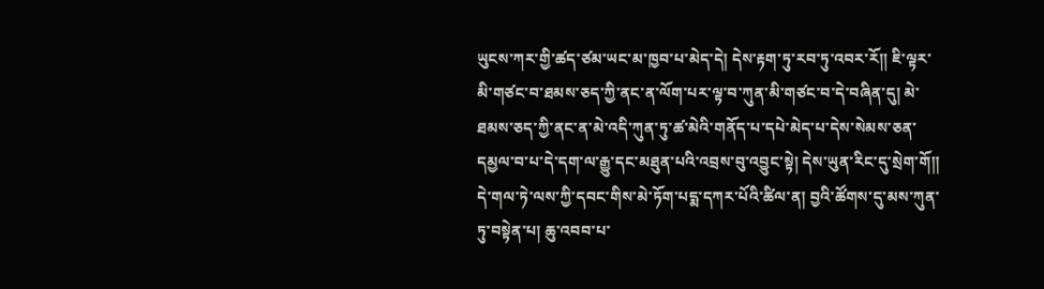ཡུངས་ཀར་གྱི་ཚད་ཙམ་ཡང་མ་ཁྱབ་པ་མེད་དེ། དེས་རྟག་ཏུ་རབ་ཏུ་འབར་རོ།། ཇི་ལྟར་མི་གཙང་བ་ཐམས་ཅད་ཀྱི་ནང་ན་ལོག་པར་ལྟ་བ་ཀུན་མི་གཙང་བ་དེ་བཞིན་དུ། མེ་ཐམས་ཅད་ཀྱི་ནང་ན་མེ་འདི་ཀུན་ཏུ་ཚ་མེའི་གནོད་པ་དཔེ་མེད་པ་དེས་སེམས་ཅན་དམྱལ་བ་པ་དེ་དག་ལ་རྒྱུ་དང་མཐུན་པའི་འབྲས་བུ་འབྱུང་སྟེ། དེས་ཡུན་རིང་དུ་སྲེག་གོ།། དེ་གལ་ཏེ་ལས་ཀྱི་དབང་གིས་མེ་ཏོག་པདྨ་དཀར་པོའི་ཚིལ་ན། བྱའི་ཚོགས་དུ་མས་ཀུན་ཏུ་བསྟེན་པ། ཆུ་འབབ་པ་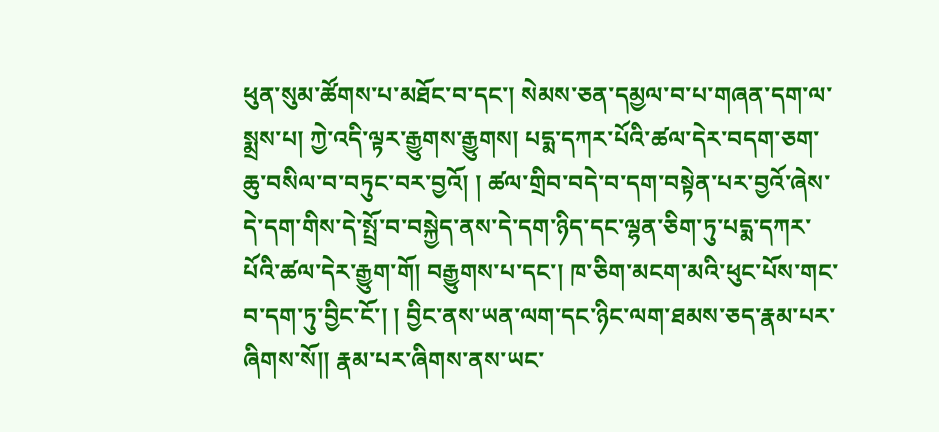ཕུན་སུམ་ཚོགས་པ་མཐོང་བ་དང་། སེམས་ཅན་དམྱལ་བ་པ་གཞན་དག་ལ་སྨྲས་པ། ཀྱེ་འདི་ལྟར་རྒྱུགས་རྒྱུགས། པདྨ་དཀར་པོའི་ཚལ་དེར་བདག་ཅག་ཆུ་བསིལ་བ་བཏུང་བར་བྱའོ། ། ཚལ་གྲིབ་བདེ་བ་དག་བསྟེན་པར་བྱའོ་ཞེས་དེ་དག་གིས་དེ་སྤྲོ་བ་བསྐྱེད་ནས་དེ་དག་ཉིད་དང་ལྷན་ཅིག་ཏུ་པདྨ་དཀར་པོའི་ཚལ་དེར་རྒྱུག་གོ། བརྒྱུགས་པ་དང་། ཁ་ཅིག་མངག་མའི་ཕུང་པོས་གང་བ་དག་ཏུ་བྱིང་ངོ་། ། བྱིང་ནས་ཡན་ལག་དང་ཉིང་ལག་ཐམས་ཅད་རྣམ་པར་ཞིགས་སོ།། རྣམ་པར་ཞིགས་ནས་ཡང་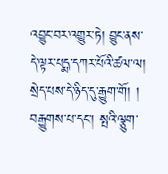འབྱུང་བར་འགྱུར་ཏེ། བྱུང་ནས་དེ་ལྟར་པདྨ་དཀར་པོའི་ཚལ་ལ། སྲེད་པས་དེ་ཉིད་དུ་རྒྱུག་གོ། ། བརྒྱུགས་པ་དང་། སྤའི་ལྕུག་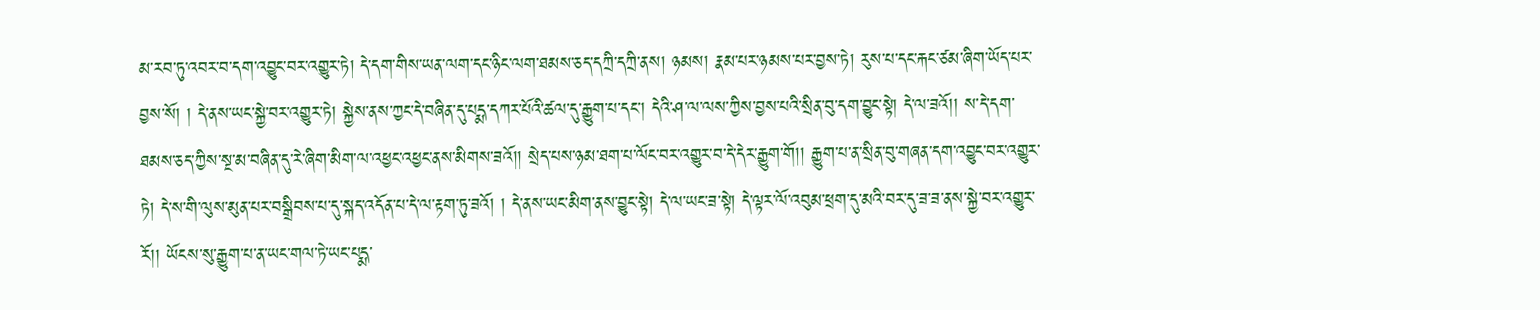མ་རབ་ཏུ་འབར་བ་དག་འབྱུང་བར་འགྱུར་ཏེ། དེ་དག་གིས་ཡན་ལག་དང་ཉིང་ལག་ཐམས་ཅད་དཀྲི་དཀྲི་ནས། ཉམས། རྣམ་པར་ཉམས་པར་བྱས་ཏེ། རུས་པ་དང་རྐང་ཙམ་ཞིག་ཡོད་པར་བྱས་སོ། ། དེ་ནས་ཡང་སྐྱེ་བར་འགྱུར་ཏེ། སྐྱེས་ནས་ཀྱང་དེ་བཞིན་དུ་པདྨ་དཀར་པོའི་ཚལ་དུ་རྒྱུག་པ་དང་། དེའི་ཤ་ལ་ལས་ཀྱིས་བྱས་པའི་སྲིན་བུ་དག་བྱུང་སྟེ། དེ་ལ་ཟའོ།། ས་དེ་དག་ཐམས་ཅད་ཀྱིས་སྔ་མ་བཞིན་དུ་རེ་ཞིག་མིག་ལ་འཕྱང་འཕྱང་ནས་མིགས་ཟའོ།། སྲེད་པས་ཉམ་ཐག་པ་ལོང་བར་འགྱུར་བ་དེ་དེར་རྒྱུག་གོ།། རྒྱུག་པ་ན་སྲིན་བུ་གཞན་དག་འབྱུང་བར་འགྱུར་ཏེ། དེ་ས་གི་ལུས་མུན་པར་བསྒྲིབས་པ་དུ་སྐད་འདོན་པ་དེ་ལ་རྟག་ཏུ་ཟའོ། ། དེ་ནས་ཡང་མིག་ནས་བྱུང་སྟེ། དེ་ལ་ཡང་ཟ་སྟེ། དེ་ལྟར་ལོ་འབུམ་ཕྲག་དུ་མའི་བར་དུ་ཟ་ཟ་ནས་སྐྱེ་བར་འགྱུར་རོ།། ཡོངས་སུ་རྒྱུག་པ་ན་ཡང་གལ་ཏེ་ཡང་པདྨ་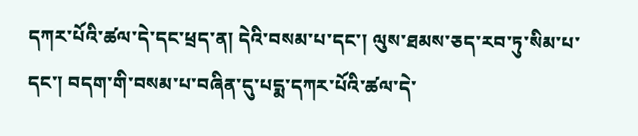དཀར་པོའི་ཚལ་དེ་དང་ཕྲད་ན། དེའི་བསམ་པ་དང་། ལུས་ཐམས་ཅད་རབ་ཏུ་སིམ་པ་དང་། བདག་གི་བསམ་པ་བཞིན་དུ་པདྨ་དཀར་པོའི་ཚལ་དེ་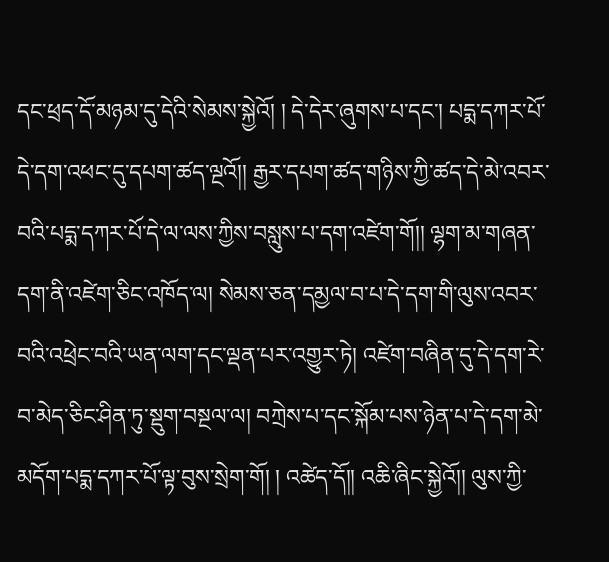དང་ཕྲད་དོ་མཉམ་དུ་དེའི་སེམས་སྐྱེའོ། ། དེ་དེར་ཞུགས་པ་དང་། པདྨ་དཀར་པོ་དེ་དག་འཕང་དུ་དཔག་ཚད་ལྔའོ།། རྒྱར་དཔག་ཚད་གཉིས་ཀྱི་ཚད་དེ་མེ་འབར་བའི་པདྨ་དཀར་པོ་དེ་ལ་ལས་ཀྱིས་བསླུས་པ་དག་འཛེག་གོ།། ལྷག་མ་གཞན་དག་ནི་འཛེག་ཅིང་འཁོད་ལ། སེམས་ཅན་དམྱལ་བ་པ་དེ་དག་གི་ལུས་འབར་བའི་འཕྲེང་བའི་ཡན་ལག་དང་ལྡན་པར་འགྱུར་ཏེ། འཛེག་བཞིན་དུ་དེ་དག་རེ་བ་མེད་ཅིང་ཤིན་ཏུ་སྡུག་བསྔལ་ལ། བཀྲེས་པ་དང་སྐོམ་པས་ཉེན་པ་དེ་དག་མེ་མདོག་པདྨ་དཀར་པོ་ལྟ་བུས་སྲེག་གོ། ། འཚེད་དོ།། འཆི་ཞིང་སྐྱེའོ།། ལུས་ཀྱི་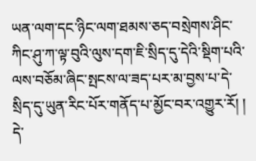ཡན་ལག་དང་ཉིང་ལག་ཐམས་ཅད་བསྲེགས་ཤིང་ཀིང་ཤུ་ཀ་ལྟ་བུའི་ལུས་དག་ཇི་སྲིད་དུ་དེའི་སྡིག་པའི་ལས་བཅོམ་ཞིང་སྤངས་ལ་ཟད་པར་མ་བྱས་པ་དེ་སྲིད་དུ་ཡུན་རིང་པོར་གནོད་པ་མྱོང་བར་འགྱུར་རོ། ། དེ་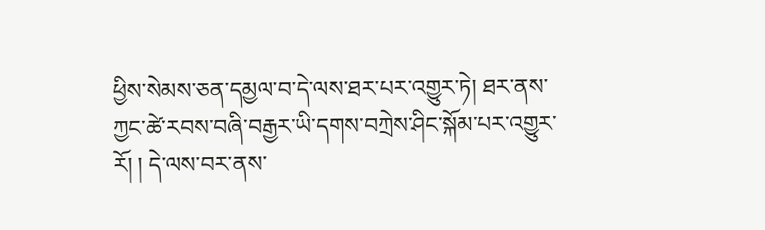ཕྱིས་སེམས་ཅན་དམྱལ་བ་དེ་ལས་ཐར་པར་འགྱུར་ཏེ། ཐར་ནས་ཀྱང་ཚེ་རབས་བཞི་བརྒྱར་ཡི་དགས་བཀྲེས་ཤིང་སྐོམ་པར་འགྱུར་རོ། ། དེ་ལས་བར་ནས་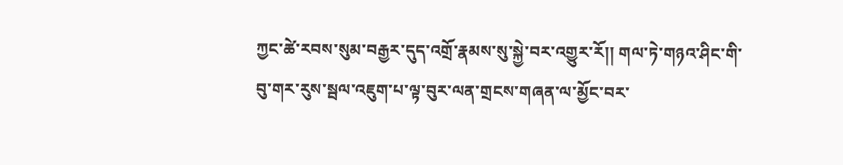ཀྱང་ཚེ་རབས་སུམ་བརྒྱར་དུད་འགྲོ་རྣམས་སུ་སྐྱེ་བར་འགྱུར་རོ།། གལ་ཏེ་གཉའ་ཤིང་གི་བུ་གར་རུས་སྦལ་འཇུག་པ་ལྟ་བུར་ལན་གྲངས་གཞན་ལ་མྱོང་བར་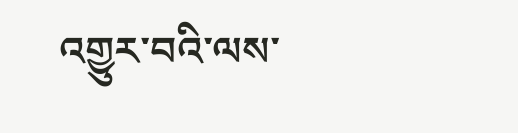འགྱུར་བའི་ལས་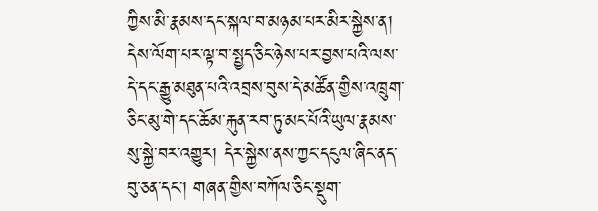ཀྱིས་མི་རྣམས་དང་སྐལ་བ་མཉམ་པར་མིར་སྐྱེས་ན། དེས་ལོག་པར་ལྟ་བ་སྤྱད་ཅིང་ཉེས་པར་བྱས་པའི་ལས་དེ་དང་རྒྱུ་མཐུན་པའི་འབྲས་བུས་དེ་མཚོན་གྱིས་འཁྲུག་ཅིང་མུ་གེ་དང་ཆོམ་རྐུན་རབ་ཏུ་མང་པོའི་ཡུལ་རྣམས་སུ་སྐྱེ་བར་འགྱུར། དེར་སྐྱེས་ནས་ཀྱང་དངུལ་ཞིང་ནད་བུ་ཅན་དང་། གཞན་གྱིས་བཀོལ་ཅིང་སྡུག་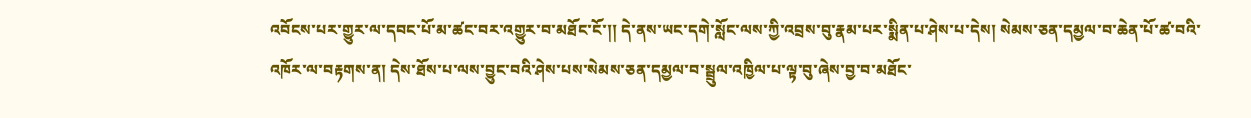འབོངས་པར་གྱུར་ལ་དབང་པོ་མ་ཚང་བར་འགྱུར་བ་མཐོང་ངོ་།། དེ་ནས་ཡང་དགེ་སློང་ལས་ཀྱི་འབྲས་བུ་རྣམ་པར་སྨིན་པ་ཤེས་པ་དེས། སེམས་ཅན་དམྱལ་བ་ཆེན་པོ་ཚ་བའི་འཁོར་ལ་བརྟགས་ན། དེས་ཐོས་པ་ལས་བྱུང་བའི་ཤེས་པས་སེམས་ཅན་དམྱལ་བ་སྦྲུལ་འཁྱིལ་པ་ལྟ་བུ་ཞེས་བྱ་བ་མཐོང་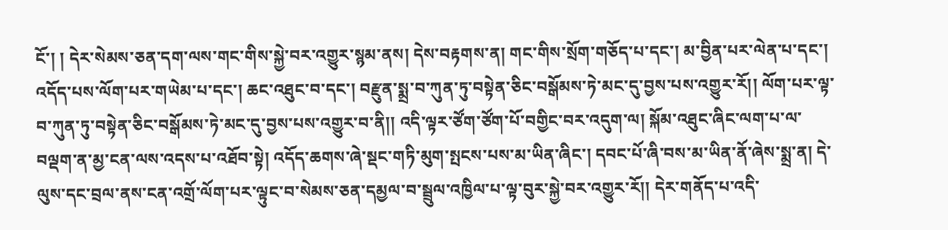ངོ་། ། དེར་སེམས་ཅན་དག་ལས་གང་གིས་སྐྱེ་བར་འགྱུར་སྙམ་ནས། དེས་བརྟགས་ན། གང་གིས་སྲོག་གཅོད་པ་དང་། མ་བྱིན་པར་ལེན་པ་དང་། འདོད་པས་ལོག་པར་གཡེམ་པ་དང་། ཆང་འཐུང་བ་དང་། བརྫུན་སྨྲ་བ་ཀུན་ཏུ་བསྟེན་ཅིང་བསྒོམས་ཏེ་མང་དུ་བྱས་པས་འགྱུར་རོ།། ལོག་པར་ལྟ་བ་ཀུན་ཏུ་བསྟེན་ཅིང་བསྒོམས་ཏེ་མང་དུ་བྱས་པས་འགྱུར་བ་ནི།། འདི་ལྟར་ཙོག་ཙོག་པོ་བགྱིང་བར་འདུག་ལ། སྐོམ་འཐུང་ཞིང་ལག་པ་ལ་བལྡག་ན་མྱ་ངན་ལས་འདས་པ་འཐོབ་སྟེ། འདོད་ཆགས་ཞེ་སྡང་གཏི་མུག་སྤངས་པས་མ་ཡིན་ཞིང་། དབང་པོ་ཞི་བས་མ་ཡིན་ནོ་ཞེས་སྨྲ་ན། དེ་ལུས་དང་བྲལ་ནས་ངན་འགྲོ་ལོག་པར་ལྟུང་བ་སེམས་ཅན་དམྱལ་བ་སྦྲུལ་འཁྱིལ་པ་ལྟ་བུར་སྐྱེ་བར་འགྱུར་རོ།། དེར་གནོད་པ་འདི་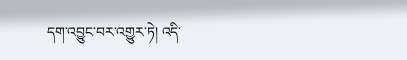དག་འབྱུང་བར་འགྱུར་ཏེ། འདི་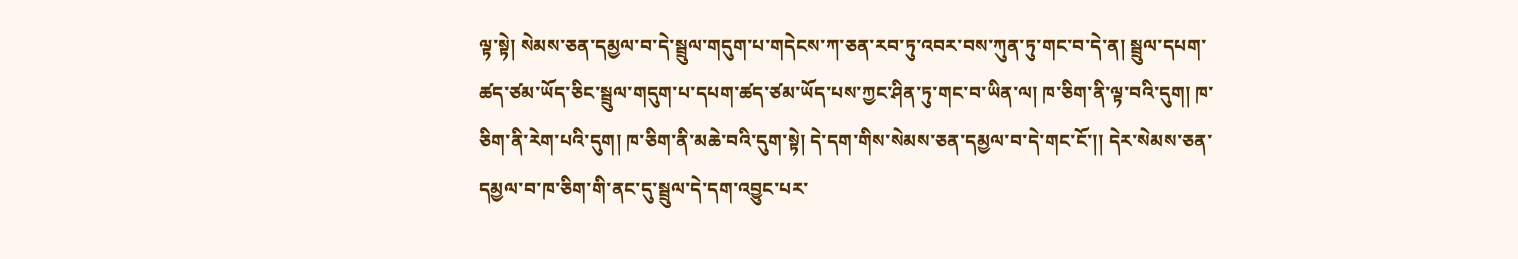ལྟ་སྟེ། སེམས་ཅན་དམྱལ་བ་དེ་སྦྲུལ་གདུག་པ་གདེངས་ཀ་ཅན་རབ་ཏུ་འབར་བས་ཀུན་ཏུ་གང་བ་དེ་ན། སྦྲུལ་དཔག་ཚད་ཙམ་ཡོད་ཅིང་སྦྲུལ་གདུག་པ་དཔག་ཚད་ཙམ་ཡོད་པས་ཀྱང་ཤིན་ཏུ་གང་བ་ཡིན་ལ། ཁ་ཅིག་ནི་ལྟ་བའི་དུག། ཁ་ཅིག་ནི་རེག་པའི་དུག། ཁ་ཅིག་ནི་མཆེ་བའི་དུག་སྟེ། དེ་དག་གིས་སེམས་ཅན་དམྱལ་བ་དེ་གང་ངོ་།། དེར་སེམས་ཅན་དམྱལ་བ་ཁ་ཅིག་གི་ནང་དུ་སྦྲུལ་དེ་དག་འབྱུང་པར་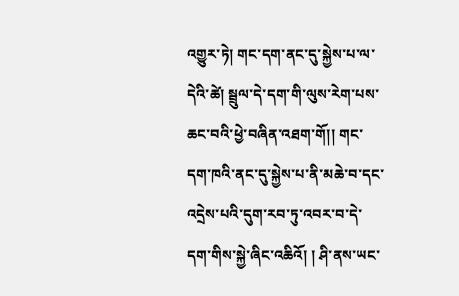འགྱུར་ཏེ། གང་དག་ནང་དུ་སྐྱེས་པ་ལ་དེའི་ཚེ། སྦྲུལ་དེ་དག་གི་ལུས་རེག་པས་ཆང་བའི་ཕྱེ་བཞིན་འཐག་གོ།། གང་དག་ཁའི་ནང་དུ་སྐྱེས་པ་ནི་མཆེ་བ་དང་འདྲེས་པའི་དུག་རབ་ཏུ་འབར་བ་དེ་དག་གིས་སྐྱེ་ཞིང་འཆིའོ། ། ཤི་ནས་ཡང་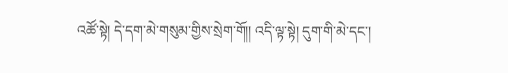འཚོ་སྟེ། དེ་དག་མེ་གསུམ་གྱིས་སྲེག་གོ།། འདི་ལྟ་སྟེ། དུག་གི་མེ་དང་།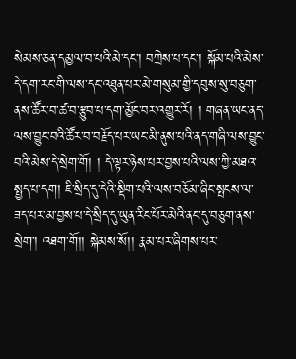སེམས་ཅན་དམྱལ་བ་པའི་མེ་དང་། བཀྲེས་པ་དང་། སྐོམ་པའི་མེས་དེ་དག་རང་གི་ལས་དང་འཐུན་པར་མེ་གསུམ་གྱི་དབུས་སུ་བཅུག་ནས་ཚོར་བ་ཚ་བ་རྩུབ་པ་དག་མྱོང་བར་འགྱུར་རོ། ། གཞན་ཡང་ནད་ལས་བྱུང་བའི་ཚོར་བ་བརྗོད་པར་ཡང་མི་ནུས་པའི་ནད་གཞི་ལས་བྱུང་བའི་མེས་དེ་སྲེག་གོ། ། དེ་ལྟར་ཉེས་པར་བྱས་པའི་ལས་ཀྱི་མཐའ་སྤྱད་པ་དག། ཇི་སྲིད་དུ་དེའི་སྡིག་པའི་ལས་བཅོམ་ཞིང་སྤངས་ལ་ཟད་པར་མ་བྱས་པ་དེ་སྲིད་དུ་ཡུན་རིང་པོར་མེའི་ནང་དུ་བཅུག་ནས་སྲེག་། འཐག་གོ།། སྐེམས་སོ།། རྣམ་པར་ཞིགས་པར་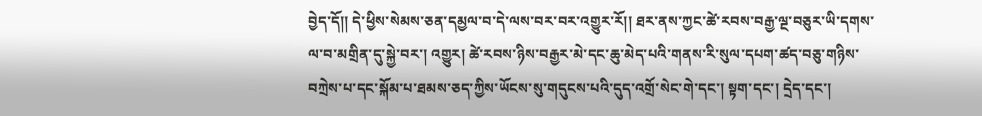བྱེད་དོ།། དེ་ཕྱིས་སེམས་ཅན་དམྱལ་བ་དེ་ལས་བར་བར་འགྱུར་རོ།། ཐར་ནས་ཀྱང་ཚེ་རབས་བརྒྱ་ལྔ་བཅུར་ཡི་དགས་ལ་བ་མགྲིན་དུ་སྐྱེ་བར་། འགྱུར། ཚེ་རབས་ཉིས་བརྒྱར་མེ་དང་ཆུ་མེད་པའི་གནས་རི་སུལ་དཔག་ཚད་བཅུ་གཉིས་བཀྲེས་པ་དང་སྐོམ་པ་ཐམས་ཅད་ཀྱིས་ཡོངས་སུ་གདུངས་པའི་དུད་འགྲོ་སེང་གེ་དང་། སྟག་དང་། དྲེད་དང་།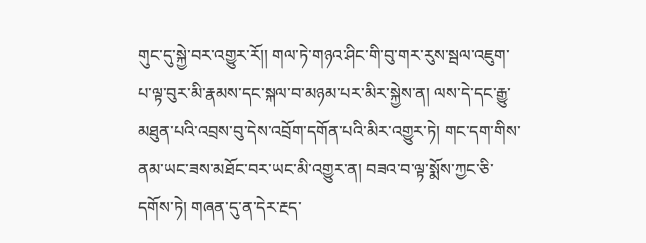གུང་དུ་སྐྱེ་བར་འགྱུར་རོ།། གལ་ཏེ་གཉའ་ཤིང་གི་བུ་གར་རུས་སྦལ་འཇུག་པ་ལྟ་བུར་མི་རྣམས་དང་སྐལ་བ་མཉམ་པར་མིར་སྐྱེས་ན། ལས་དེ་དང་རྒྱུ་མཐུན་པའི་འབྲས་བུ་དེས་འབྲོག་དགོན་པའི་མིར་འགྱུར་ཏེ། གང་དག་གིས་ནམ་ཡང་ཟས་མཐོང་བར་ཡང་མི་འགྱུར་ན། བཟའ་བ་ལྟ་སྨོས་ཀྱང་ཅི་དགོས་ཏེ། གཞན་དུ་ན་དེར་རྔད་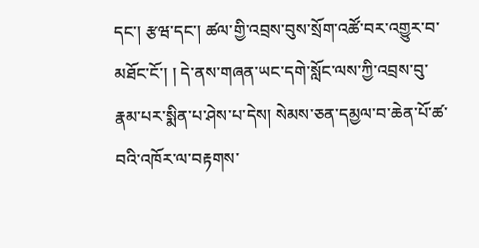དང་། རྩཝ་དང་། ཚལ་གྱི་འབྲས་བུས་སྲོག་འཚོ་བར་འགྱུར་བ་མཐོང་ངོ་། ། དེ་ནས་གཞན་ཡང་དགེ་སློང་ལས་ཀྱི་འབྲས་བུ་རྣམ་པར་སྨིན་པ་ཤེས་པ་དེས། སེམས་ཅན་དམྱལ་བ་ཆེན་པོ་ཚ་བའི་འཁོར་ལ་བརྟགས་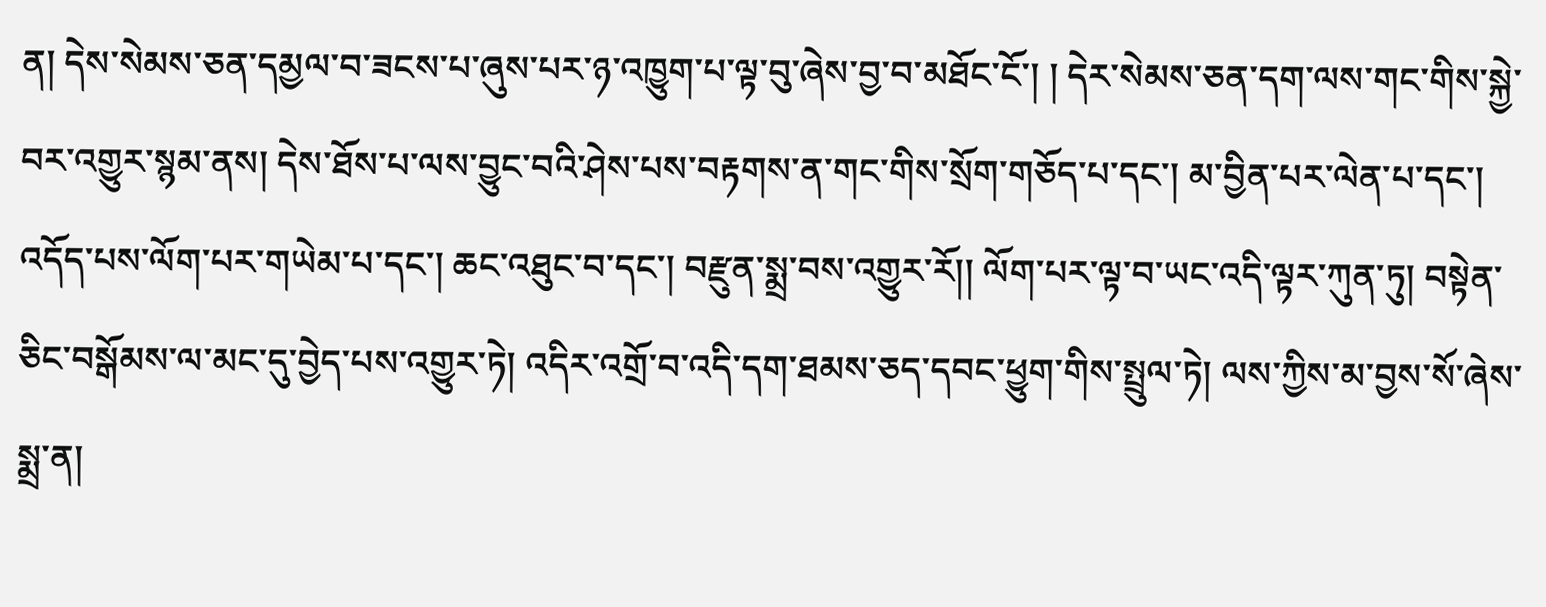ན། དེས་སེམས་ཅན་དམྱལ་བ་ཟངས་པ་ཞུས་པར་ཉ་འཁྱུག་པ་ལྟ་བུ་ཞེས་བྱ་བ་མཐོང་ངོ་། ། དེར་སེམས་ཅན་དག་ལས་གང་གིས་སྐྱེ་བར་འགྱུར་སྙམ་ནས། དེས་ཐོས་པ་ལས་བྱུང་བའི་ཤེས་པས་བརྟགས་ན་གང་གིས་སྲོག་གཅོད་པ་དང་། མ་བྱིན་པར་ལེན་པ་དང་། འདོད་པས་ལོག་པར་གཡེམ་པ་དང་། ཆང་འཐུང་བ་དང་། བརྫུན་སྨྲ་བས་འགྱུར་རོ།། ལོག་པར་ལྟ་བ་ཡང་འདི་ལྟར་ཀུན་ཏུ། བསྟེན་ཅིང་བསྒོམས་ལ་མང་དུ་བྱེད་པས་འགྱུར་ཏེ། འདིར་འགྲོ་བ་འདི་དག་ཐམས་ཅད་དབང་ཕྱུག་གིས་སྤྲུལ་ཏེ། ལས་ཀྱིས་མ་བྱས་སོ་ཞེས་སྨྲ་ན།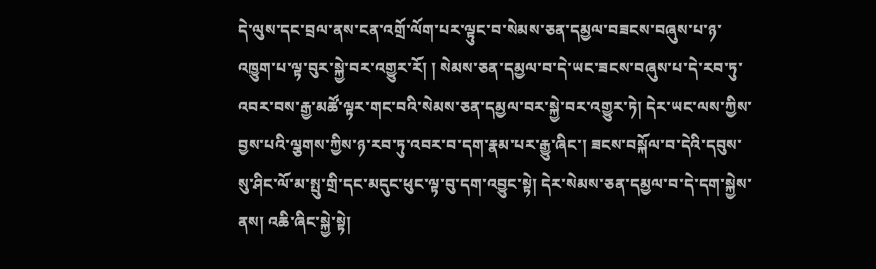དེ་ལུས་དང་བྲལ་ནས་ངན་འགྲོ་ལོག་པར་ལྟུང་བ་སེམས་ཅན་དམྱལ་བཟངས་བཞུས་པ་ཉ་འཁྱུག་པ་ལྟ་བུར་སྐྱེ་བར་འགྱུར་རོ། ། སེམས་ཅན་དམྱལ་བ་དེ་ཡང་ཟངས་བཞུས་པ་དེ་རབ་ཏུ་འབར་བས་རྒྱ་མཚོ་ལྟར་གང་བའི་སེམས་ཅན་དམྱལ་བར་སྐྱེ་བར་འགྱུར་ཏེ། དེར་ཡང་ལས་ཀྱིས་བྱས་པའི་ལྕགས་ཀྱིས་ཉ་རབ་ཏུ་འབར་བ་དག་རྣམ་པར་རྒྱུ་ཞིང་། ཟངས་བསྐོལ་བ་དེའི་དབུས་སུ་ཤིང་ལོ་མ་སྤུ་གྲི་དང་མདུང་ཕུང་ལྟ་བུ་དག་འབྱུང་སྟེ། དེར་སེམས་ཅན་དམྱལ་བ་དེ་དག་སྐྱེས་ནས། འཆི་ཞིང་སྐྱེ་སྟེ།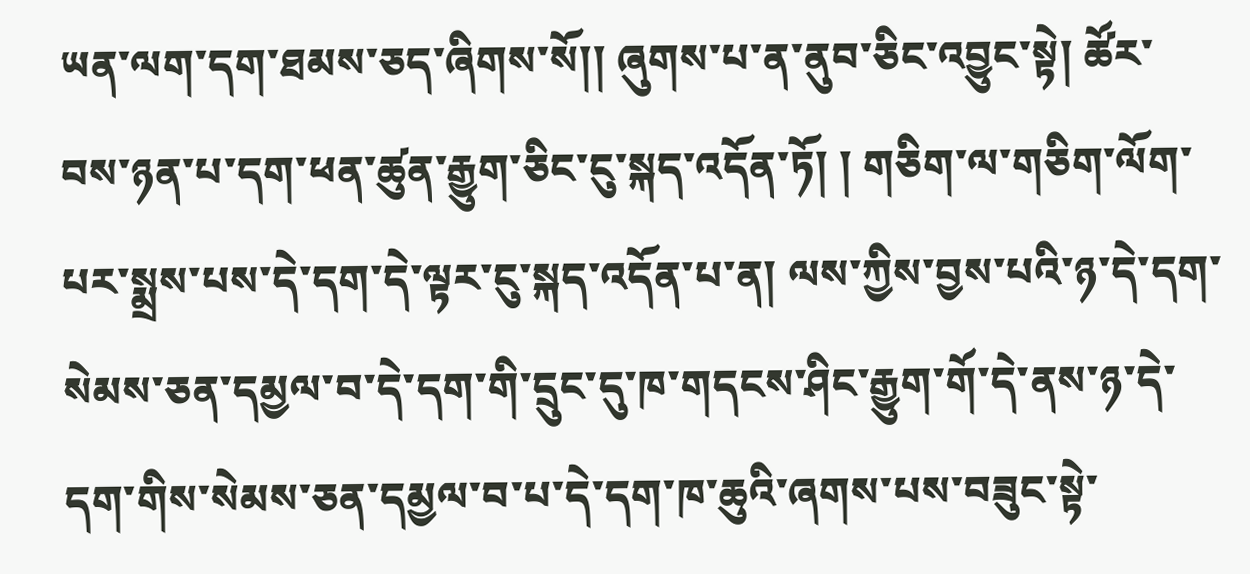ཡན་ལག་དག་ཐམས་ཅད་ཞིགས་སོ།། ཞུགས་པ་ན་ནུབ་ཅིང་འབྱུང་སྟེ། ཚོར་བས་ཉན་པ་དག་ཕན་ཚུན་རྒྱུག་ཅིང་ངུ་སྐད་འདོན་ཏོ། ། གཅིག་ལ་གཅིག་ལོག་པར་སྨྲས་པས་དེ་དག་དེ་ལྟར་ངུ་སྐད་འདོན་པ་ན། ལས་ཀྱིས་བྱས་པའི་ཉ་དེ་དག་སེམས་ཅན་དམྱལ་བ་དེ་དག་གི་དྲུང་དུ་ཁ་གདངས་ཤིང་རྒྱུག་གོ་དེ་ནས་ཉ་དེ་དག་གིས་སེམས་ཅན་དམྱལ་བ་པ་དེ་དག་ཁ་ཆུའི་ཞགས་པས་བཟུང་སྟེ་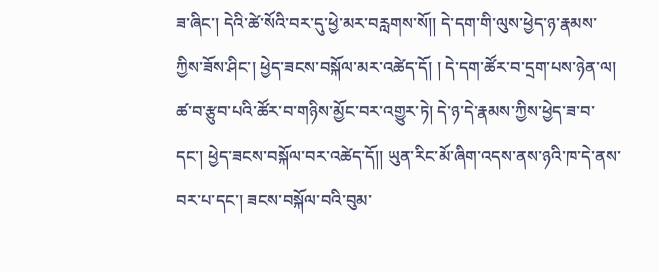ཟ་ཞིང་། དེའི་ཚེ་སོའི་བར་དུ་ཕྱེ་མར་བརླགས་སོ།། དེ་དག་གི་ལུས་ཕྱེད་ཉ་རྣམས་ཀྱིས་ཟོས་ཤིང་། ཕྱེད་ཟངས་བསྐོལ་མར་འཚེད་དོ། ། དེ་དག་ཚོར་བ་དྲག་པས་ཉེན་ལ། ཚ་བ་རྩུབ་པའི་ཚོར་བ་གཉིས་མྱོང་བར་འགྱུར་ཏེ། དེ་ཉ་དེ་རྣམས་ཀྱིས་ཕྱེད་ཟ་བ་དང་། ཕྱེད་ཟངས་བསྐོལ་བར་འཚེད་དོ།། ཡུན་རིང་མོ་ཞིག་འདས་ནས་ཉའི་ཁ་དེ་ནས་བར་པ་དང་། ཟངས་བསྐོལ་བའི་བུམ་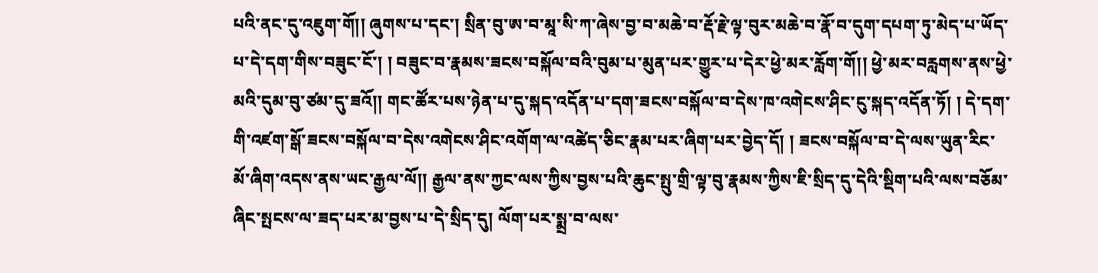པའི་ནང་དུ་འཇུག་གོ།། ཞུགས་པ་དང་། སྲིན་བུ་ཨ་བ་མཱ་སི་ཀ་ཞེས་བྱ་བ་མཆེ་བ་རྡོ་རྗེ་ལྟ་བུར་མཆེ་བ་རྣོ་བ་དུག་དཔག་ཏུ་མེད་པ་ཡོད་པ་དེ་དག་གིས་བཟུང་ངོ་། ། བཟུང་བ་རྣམས་ཟངས་བསྐོལ་བའི་བུམ་པ་མུན་པར་གྱུར་པ་དེར་ཕྱེ་མར་རློག་གོ།། ཕྱེ་མར་བརླགས་ནས་ཕྱེ་མའི་དུམ་བུ་ཙམ་དུ་ཟའོ།། གང་ཚོར་པས་ཉེན་པ་དུ་སྐད་འདོན་པ་དག་ཟངས་བསྐོལ་བ་དེས་ཁ་འགེངས་ཤིང་ངུ་སྐད་འདོན་ཏོ། ། དེ་དག་གི་འཛག་སྒོ་ཟངས་བསྐོལ་བ་དེས་འགེངས་ཤིང་འགོག་ལ་འཚེད་ཅིང་རྣམ་པར་ཞིག་པར་བྱེད་དོ། ། ཟངས་བསྐོལ་བ་དེ་ལས་ཡུན་རིང་མོ་ཞིག་འདས་ནས་ཡང་རྒྱལ་ལོ།། རྒྱལ་ནས་ཀྱང་ལས་ཀྱིས་བྱས་པའི་ཆུང་སྤུ་གྲི་ལྟ་བུ་རྣམས་ཀྱིས་ཇི་སྲིད་དུ་དེའི་སྡིག་པའི་ལས་བཅོམ་ཞིང་སྤངས་ལ་ཟད་པར་མ་བྱས་པ་དེ་སྲིད་དུ། ལོག་པར་སྨྲ་བ་ལས་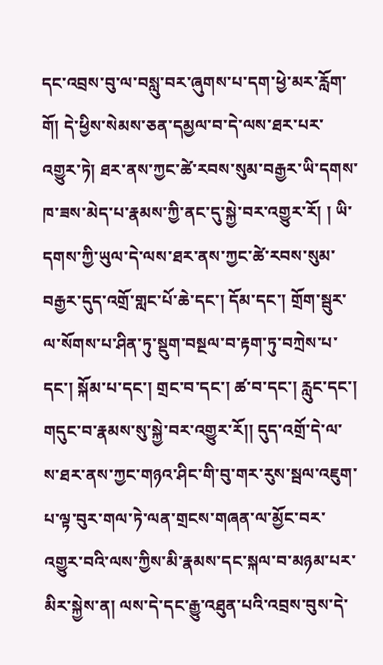དང་འབྲས་བུ་ལ་བསླུ་བར་ཞུགས་པ་དག་ཕྱེ་མར་རློག་གོ། དེ་ཕྱིས་སེམས་ཅན་དམྱལ་བ་དེ་ལས་ཐར་པར་འགྱུར་ཏེ། ཐར་ནས་ཀྱང་ཚེ་རབས་སུམ་བརྒྱར་ཡི་དགས་ཁ་ཟས་མེད་པ་རྣམས་ཀྱི་ནང་དུ་སྐྱེ་བར་འགྱུར་རོ། ། ཡི་དགས་ཀྱི་ཡུལ་དེ་ལས་ཐར་ནས་ཀྱང་ཚེ་རབས་སུམ་བརྒྱར་དུད་འགྲོ་གླང་པོ་ཆེ་དང་། དོམ་དང་། གྲོག་སྦུར་ལ་སོགས་པ་ཤིན་ཏུ་སྡུག་བསྔལ་བ་རྟག་ཏུ་བཀྲེས་པ་དང་། སྐོམ་པ་དང་། གྲང་བ་དང་། ཚ་བ་དང་། རླུང་དང་། གདུང་བ་རྣམས་སུ་སྐྱེ་བར་འགྱུར་རོ།། དུད་འགྲོ་དེ་ལ་ས་ཐར་ནས་ཀྱང་གཉའ་ཤིང་གི་བུ་གར་རུས་སྦལ་འཇུག་པ་ལྟ་བུར་གལ་ཏེ་ལན་གྲངས་གཞན་ལ་མྱོང་བར་འགྱུར་བའི་ལས་ཀྱིས་མི་རྣམས་དང་སྐལ་བ་མཉམ་པར་མིར་སྐྱེས་ན། ལས་དེ་དང་རྒྱུ་འཐུན་པའི་འབྲས་བུས་དེ་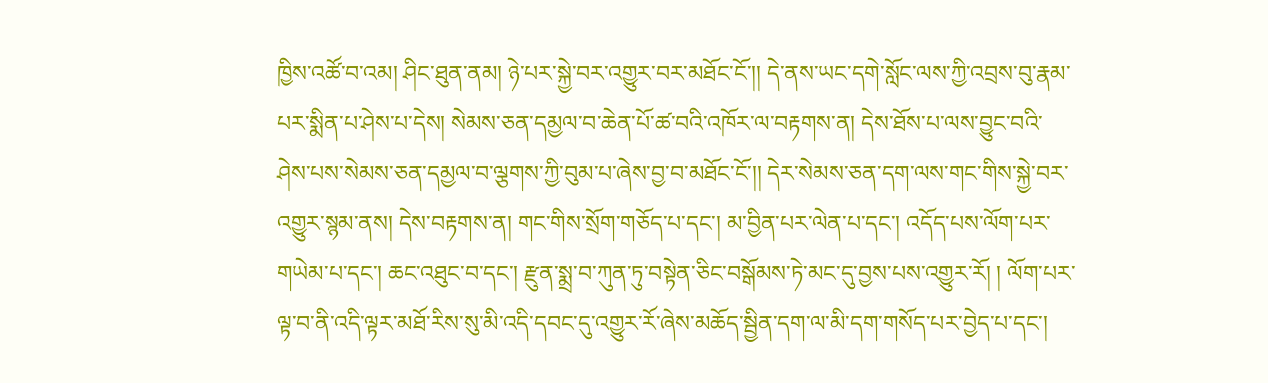ཁྱིས་འཚོ་བ་འམ། ཤིང་ཐུན་ནམ། ཉེ་པར་སྐྱེ་བར་འགྱུར་བར་མཐོང་ངོ་།། དེ་ནས་ཡང་དགེ་སློང་ལས་ཀྱི་འབྲས་བུ་རྣམ་པར་སྨིན་པ་ཤེས་པ་དེས། སེམས་ཅན་དམྱལ་བ་ཆེན་པོ་ཚ་བའི་འཁོར་ལ་བརྟགས་ན། དེས་ཐོས་པ་ལས་བྱུང་བའི་ཤེས་པས་སེམས་ཅན་དམྱལ་བ་ལྕགས་ཀྱི་བུམ་པ་ཞེས་བྱ་བ་མཐོང་ངོ་།། དེར་སེམས་ཅན་དག་ལས་གང་གིས་སྐྱེ་བར་འགྱུར་སྙམ་ནས། དེས་བརྟགས་ན། གང་གིས་སྲོག་གཅོད་པ་དང་། མ་བྱིན་པར་ལེན་པ་དང་། འདོད་པས་ལོག་པར་གཡེམ་པ་དང་། ཆང་འཐུང་བ་དང་། རྫུན་སྨྲ་བ་ཀུན་ཏུ་བསྟེན་ཅིང་བསྒོམས་ཏེ་མང་དུ་བྱས་པས་འགྱུར་རོ། ། ལོག་པར་ལྟ་བ་ནི་འདི་ལྟར་མཐོ་རིས་སུ་མི་འདི་དབང་དུ་འགྱུར་རོ་ཞེས་མཆོད་སྦྱིན་དག་ལ་མི་དག་གསོད་པར་བྱེད་པ་དང་།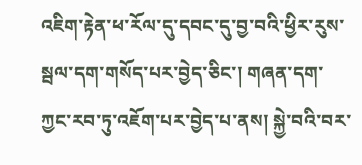འཇིག་རྟེན་ཕ་རོལ་དུ་དབང་དུ་བྱ་བའི་ཕྱིར་རུས་སྦལ་དག་གསོད་པར་བྱེད་ཅིང་། གཞན་དག་ཀྱང་རབ་ཏུ་འཇོག་པར་བྱེད་པ་ནས། སྐྱེ་བའི་བར་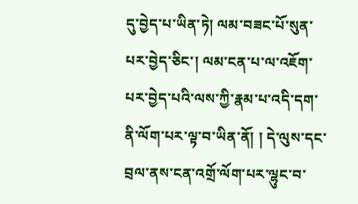དུ་བྱེད་པ་ཡིན་ཏེ། ལམ་བཟང་པོ་སུན་པར་བྱེད་ཅིང་། ལམ་ངན་པ་ལ་འཇོག་པར་བྱེད་པའི་ལས་ཀྱི་རྣམ་པ་འདི་དག་ནི་ལོག་པར་ལྟ་བ་ཡིན་ནོ། ། དེ་ལུས་དང་བྲལ་ནས་ངན་འགྲོ་ལོག་པར་ལྷུང་བ་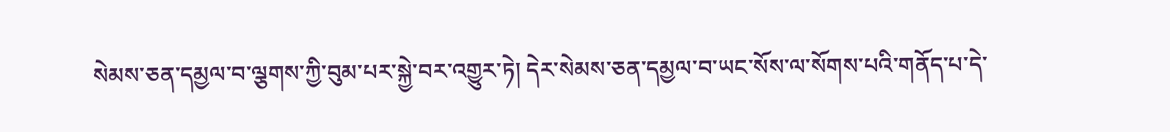སེམས་ཅན་དམྱལ་བ་ལྕགས་ཀྱི་བུམ་པར་སྐྱེ་བར་འགྱུར་ཏེ། དེར་སེམས་ཅན་དམྱལ་བ་ཡང་སོས་ལ་སོགས་པའི་གནོད་པ་དེ་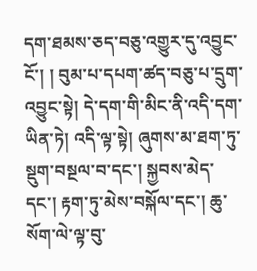དག་ཐམས་ཅད་བཅུ་འགྱུར་དུ་འབྱུང་ངོ་། ། བུམ་པ་དཔག་ཚད་བཅུ་པ་དྲུག་འབྱུང་སྟེ། དེ་དག་གི་མིང་ནི་འདི་དག་ཡིན་ཏེ། འདི་ལྟ་སྟེ། ཞུགས་མ་ཐག་ཏུ་སྡུག་བསྔལ་བ་དང་། སྐྱབས་མེད་དང་། རྟག་ཏུ་མེས་བསྐོལ་དང་། ཆུ་སོག་ལེ་ལྟ་བུ་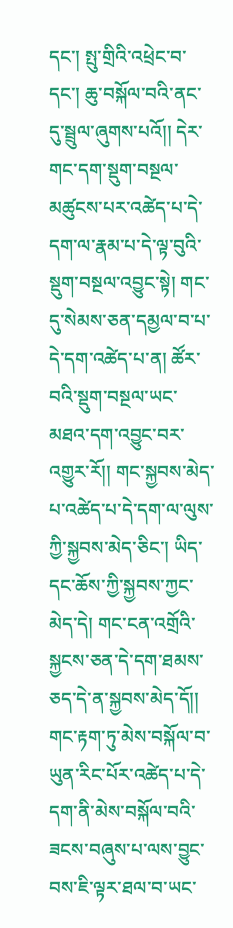དང་། སྤུ་གྲིའི་འཕྲེང་བ་དང་། ཆུ་བསྐོལ་བའི་ནང་དུ་སྦྲུལ་ཞུགས་པའོ།། དེར་གང་དག་སྡུག་བསྔལ་མཚུངས་པར་འཚེད་པ་དེ་དག་ལ་རྣམ་པ་དེ་ལྟ་བུའི་སྡུག་བསྔལ་འབྱུང་སྟེ། གང་དུ་སེམས་ཅན་དམྱལ་བ་པ་དེ་དག་འཚེད་པ་ན། ཚོར་བའི་སྡུག་བསྔལ་ཡང་མཐའ་དག་འབྱུང་བར་འགྱུར་རོ།། གང་སྐྱབས་མེད་པ་འཚེད་པ་དེ་དག་ལ་ལུས་ཀྱི་སྐྱབས་མེད་ཅིང་། ཡིད་དང་ཆོས་ཀྱི་སྐྱབས་ཀྱང་མེད་དེ། གང་ངན་འགྲོའི་སྐྱངས་ཅན་དེ་དག་ཐམས་ཅད་དེ་ན་སྐྱབས་མེད་དོ།། གང་རྟག་ཏུ་མེས་བསྐོལ་བ་ཡུན་རིང་པོར་འཚེད་པ་དེ་དག་ནི་མེས་བསྐོལ་བའི་ཟངས་བཞུས་པ་ལས་བྱུང་བས་ཇི་ལྟར་ཐལ་བ་ཡང་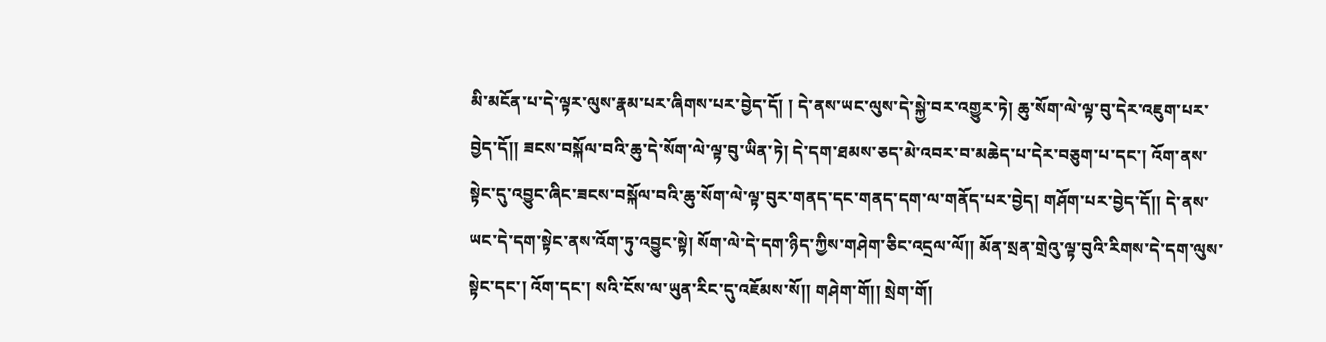མི་མངོན་པ་དེ་ལྟར་ལུས་རྣམ་པར་ཞིགས་པར་བྱེད་དོ། ། དེ་ནས་ཡང་ལུས་དེ་སྐྱེ་བར་འགྱུར་ཏེ། ཆུ་སོག་ལེ་ལྟ་བུ་དེར་འཇུག་པར་བྱེད་དོ།། ཟངས་བསྐོལ་བའི་ཆུ་དེ་སོག་ལེ་ལྟ་བུ་ཡིན་ཏེ། དེ་དག་ཐམས་ཅད་མེ་འབར་བ་མཆེད་པ་དེར་བཅུག་པ་དང་། འོག་ནས་སྟེང་དུ་འབྱུང་ཞིང་ཟངས་བསྐོལ་བའི་ཆུ་སོག་ལེ་ལྟ་བུར་གནད་དང་གནད་དག་ལ་གནོད་པར་བྱེད། གཤོག་པར་བྱེད་དོ།། དེ་ནས་ཡང་དེ་དག་སྟེང་ནས་འོག་ཏུ་འབྱུང་སྟེ། སོག་ལེ་དེ་དག་ཉིད་ཀྱིས་གཤེག་ཅིང་འདྲལ་ལོ།། མོན་སྲན་གྲེའུ་ལྟ་བུའི་རིགས་དེ་དག་ལུས་སྟེང་དང་། འོག་དང་། སའི་ངོས་ལ་ཡུན་རིང་དུ་འཇོམས་སོ།། གཤེག་གོ།། སྲེག་གོ།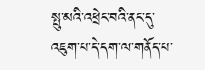སྤུ་མའི་འཕྲེང་བའི་ནང་དུ་འཇུག་པ་དེ་དག་ལ་གནོད་པ་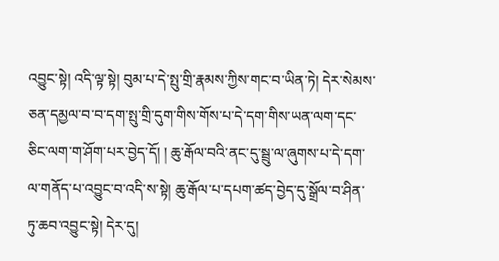འབྱུང་སྟེ། འདི་ལྟ་སྟེ། བུམ་པ་དེ་སྤུ་གྲི་རྣམས་ཀྱིས་གང་བ་ཡིན་ཏེ། དེར་སེམས་ཅན་དམྱལ་བ་བ་དག་སྤུ་གྲི་དུག་གིས་གོས་པ་དེ་དག་གིས་ཡན་ལག་དང་ཅིང་ལག་ག་ཤོག་པར་བྱེད་དོ། ། ཆུ་རྒོལ་བའི་ནང་དུ་སྦྲུ་ལ་ཞུགས་པ་དེ་དག་ལ་གནོད་པ་འབྱུང་བ་འདི་ས་སྟེ། ཆུ་རྒོལ་པ་དཔག་ཚད་བྱེད་དུ་སྒྲོལ་བ་ཤིན་ཏུ་ཆབ་འབྱུང་སྟེ། དེར་དུ།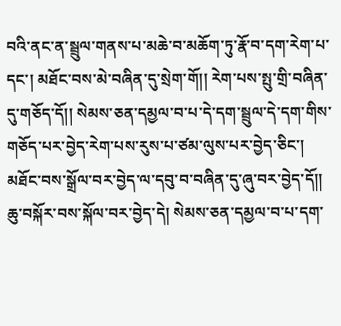བའི་ནང་ན་སྦྲུལ་གནས་པ་མཆེ་བ་མཆོག་ཏུ་རྣོ་བ་དག་རེག་པ་དང་། མཐོང་བས་མེ་བཞིན་དུ་སྲེག་གོ།། རེག་པས་སྤུ་གྲི་བཞིན་དུ་གཅོད་དོ།། སེམས་ཅན་དམྱལ་བ་པ་དེ་དག་སྦྲུལ་དེ་དག་གིས་གཅོད་པར་བྱེད་རེག་པས་རུས་པ་ཙམ་ལུས་པར་བྱེད་ཅིང་། མཐོང་བས་སྒྲོལ་བར་བྱེད་ལ་དབུ་བ་བཞིན་དུ་ཞུ་བར་བྱེད་དོ།། ཆུ་བསྐོར་བས་སྐོལ་བར་བྱེད་དེ། སེམས་ཅན་དམྱལ་བ་པ་དག་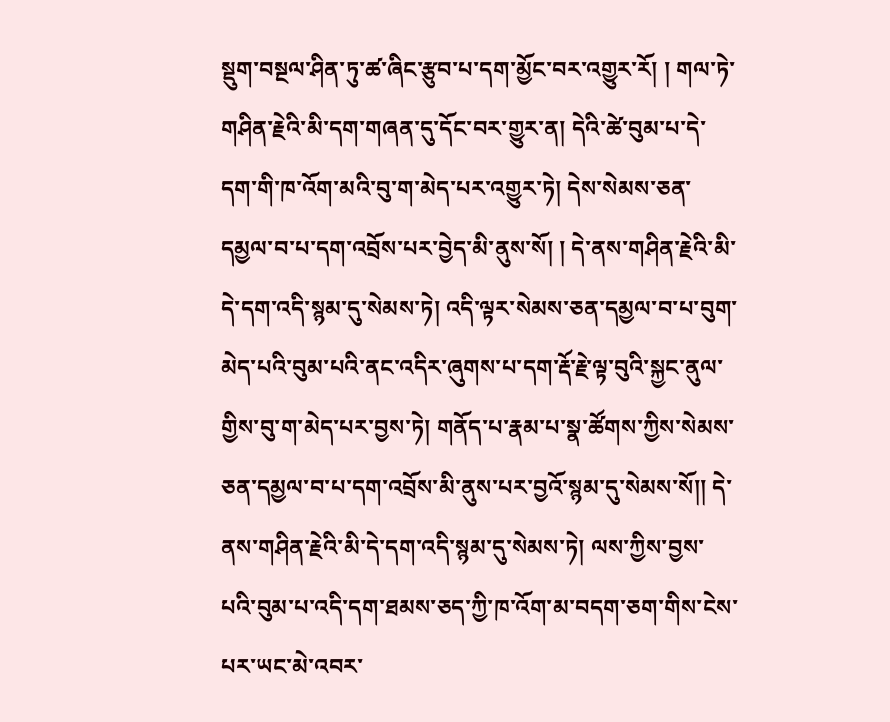སྡུག་བསྔལ་ཤིན་ཏུ་ཚ་ཞིང་རྩུབ་པ་དག་མྱོང་བར་འགྱུར་རོ། ། གལ་ཏེ་གཤིན་རྗེའི་མི་དག་གཞན་དུ་དོང་བར་གྱུར་ན། དེའི་ཚེ་བུམ་པ་དེ་དག་གི་ཁ་འོག་མའི་བུ་ག་མེད་པར་འགྱུར་ཏེ། དེས་སེམས་ཅན་དམྱལ་བ་པ་དག་འབྲོས་པར་བྱེད་མི་ནུས་སོ། ། དེ་ནས་གཤིན་རྗེའི་མི་དེ་དག་འདི་སྙམ་དུ་སེམས་ཏེ། འདི་ལྟར་སེམས་ཅན་དམྱལ་བ་པ་བུག་མེད་པའི་བུམ་པའི་ནང་འདིར་ཞུགས་པ་དག་རྡོ་རྗེ་ལྟ་བུའི་སྐྱང་ནུལ་གྱིས་བུ་ག་མེད་པར་བྱས་ཏེ། གནོད་པ་རྣམ་པ་སྣ་ཚོགས་ཀྱིས་སེམས་ཅན་དམྱལ་བ་པ་དག་འབྲོས་མི་ནུས་པར་བྱའོ་སྙམ་དུ་སེམས་སོ།། དེ་ནས་གཤིན་རྗེའི་མི་དེ་དག་འདི་སྙམ་དུ་སེམས་ཏེ། ལས་ཀྱིས་བྱས་པའི་བུམ་པ་འདི་དག་ཐམས་ཅད་ཀྱི་ཁ་འོག་མ་བདག་ཅག་གིས་ངེས་པར་ཡང་མེ་འབར་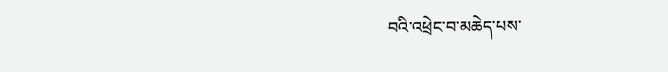བའི་འཕྲེང་བ་མཆེད་པས་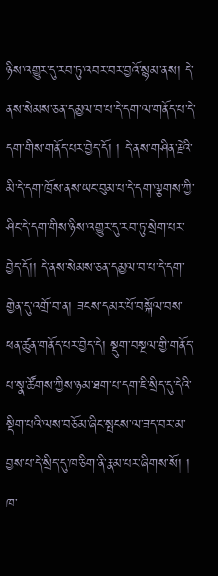ཉིས་འགྱུར་དུ་རབ་ཏུ་འབར་བར་བྱའོ་སྙམ་ནས། དེ་ནས་སེམས་ཅན་དམྱལ་བ་པ་དེ་དག་ལ་གནོད་པ་དེ་དག་གིས་གནོད་པར་བྱེད་དོ། ། དེ་ནས་གཤིན་རྗེའི་མི་དེ་དག་ཁྲོས་ནས་ཡང་བུམ་པ་དེ་དག་ལྕགས་ཀྱི་ཤིང་དེ་དག་གིས་ཉིས་འགྱུར་དུ་རབ་ཏུ་སྲེག་པར་བྱེད་དོ།། དེ་ནས་སེམས་ཅན་དམྱལ་བ་པ་དེ་དག་གྱེན་དུ་འགྲོ་བ་ན། ཟངས་དམར་པོ་བསྐོལ་བས་ཕན་ཚུན་གནོད་པར་བྱེད་དེ། སྡུག་བསྔལ་གྱི་གནོད་པ་སྣ་ཚོགས་ཀྱིས་ཉམ་ཐག་པ་དག་ཇི་སྲིད་དུ་དེའི་སྡིག་པའི་ལས་བཅོམ་ཞིང་སྤངས་ལ་ཟད་བར་མ་བྱས་པ་དེ་སྲིད་དུ་ཁ་ཅིག་ནི་རྣམ་པར་ཞིགས་སོ། ། ཁ་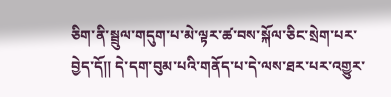ཅིག་ནི་སྦྲུལ་གདུག་པ་མེ་ལྟར་ཚ་བས་སྐོལ་ཅིང་སྲེག་པར་བྱེད་དོ།། དེ་དག་བུམ་པའི་གནོད་པ་དེ་ལས་ཐར་པར་འགྱུར་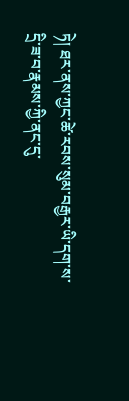ཏེ། ཐར་ནས་ཀྱང་ཚེ་རབས་སུམ་བརྒྱར་ཡི་དག་ས་དྲི་ཟ་བ་རྣམས་ཀྱི་ནང་དུ་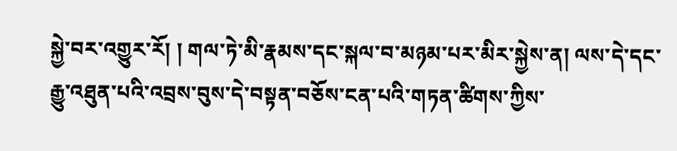སྐྱེ་བར་འགྱུར་རོ། ། གལ་ཏེ་མི་རྣམས་དང་སྐལ་བ་མཉམ་པར་མིར་སྐྱེས་ན། ལས་དེ་དང་རྒྱུ་འཐུན་པའི་འབྲས་བུས་དེ་བསྟན་བཅོས་ངན་པའི་གཏན་ཚིགས་ཀྱིས་